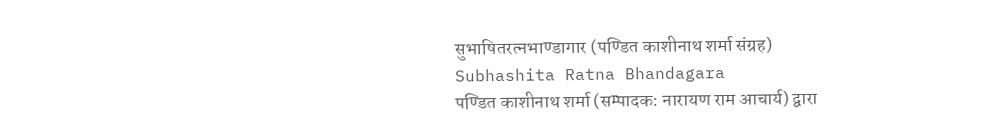सुभाषितरत्नभाण्डागार (पण्डित काशीनाथ शर्मा संग्रह)
Subhashita Ratna Bhandagara
पण्डित काशीनाथ शर्मा (सम्पादक: नारायण राम आचार्य) द्वारा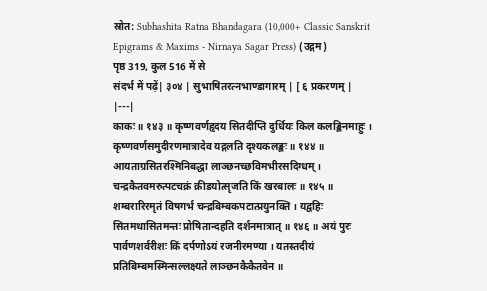स्रोत: Subhashita Ratna Bhandagara (10,000+ Classic Sanskrit Epigrams & Maxims - Nirnaya Sagar Press) (उद्गम)
पृष्ठ 319, कुल 516 में से
संदर्भ में पढ़ें| ३०४ | सुभाषितरत्नभाण्डागारम् | [ ६ प्रकरणम् |
|---|
काकः ॥ १४३ ॥ कृष्णवर्णहृदय सितदीप्ति दुर्धियः किल कलङ्किनमाहुः । कृष्णवर्णसमुदीरणमात्रादेव यद्गलति दृश्यकलङ्कः ॥ १४४ ॥ आयताग्रसितरश्मिनिबद्धा लाञ्छनच्छविमभीरसदिग्धम् । चन्द्रकैतवमरुत्पटचक्रं क्रीडयोत्सृजति किं खरबालः ॥ १४५ ॥ शम्बरारिरमृतं विषगर्भ चन्द्रबिम्बकपटात्प्रयुनक्ति । यद्वहिः सितमथासितमन्तः प्रोषितान्दहति दर्शनमात्रात् ॥ १४६ ॥ अयं पुरः पार्वणशर्वरीशः किं दर्पणोऽयं रजनीरमण्या । यतस्तदीयं प्रतिबिम्बमस्मिन्सल्लक्ष्यते लाञ्छनकैकैतवेन ॥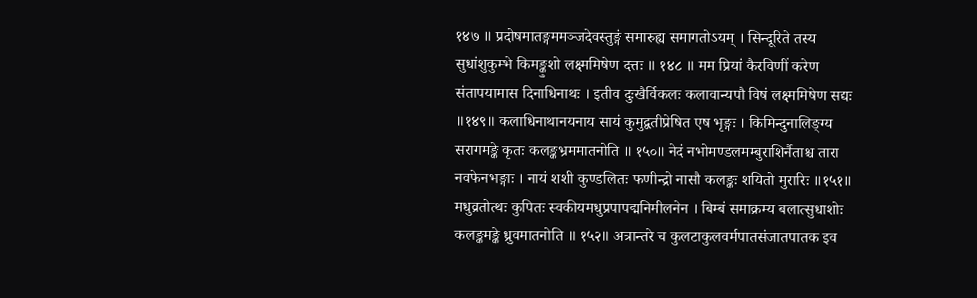१४७ ॥ प्रदोषमातङ्गममञ्जदेवस्तुङ्गं समारुह्य समागतोऽयम् । सिन्दूरिते तस्य सुधांशुकुम्भे किमङ्कुशो लक्ष्ममिषेण दत्तः ॥ १४८ ॥ मम प्रियां कैरविणीं करेण संतापयामास दिनाधिनाथः । इतीव दुःखैर्विकलः कलावान्यपौ विषं लक्ष्ममिषेण सद्यः ॥१४९॥ कलाधिनाथानयनाय सायं कुमुद्वतीप्रेषित एष भृङ्गः । किमिन्दुनालिङ्ग्य सरागमङ्के कृतः कलङ्कभ्रममातनोति ॥ १५०॥ नेदं नभोमण्डलमम्बुराशिर्नैताश्च तारा नवफेनभङ्गाः । नायं शशी कुण्डलितः फणीन्द्रो नासौ कलङ्कः शयितो मुरारिः ॥१५१॥ मधुव्रतोत्थः कुपितः स्वकीयमधुप्रपापद्मनिमीलनेन । बिम्बं समाक्रम्य बलात्सुधाशोः कलङ्कमङ्के ध्रुवमातनोति ॥ १५२॥ अत्रान्तरे च कुलटाकुलवर्मपातसंजातपातक इव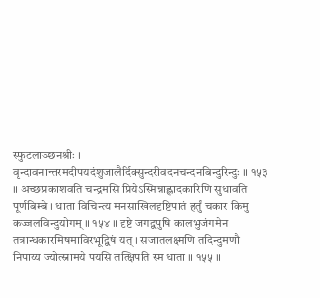स्फुटलाञ्छनश्रीः । वृन्दावनान्तरमदीपयदंशुजालैर्दिक्सुन्दरीवदनचन्दनबिन्दुरिन्दुः ॥ १५३ ॥ अच्छप्रकाशवति चन्द्रमसि प्रियेऽस्मिन्नाह्लादकारिणि सुधावति पूर्णबिम्बे । धाता विचिन्त्य मनसाखिलदृष्टिपातं हर्तुं चकार किमु कज्जलविन्दुयोगम् ॥ १५४ ॥ दृष्टे जगद्वपुषि कालभुजंगमेन तत्रान्धकारमिषमाविरभूद्विषं यत् । सजातलक्ष्मणि तदिन्दुमणौ निपाय्य ज्योत्स्नामये पयसि तत्क्षिपति स्म धाता ॥ १५५ ॥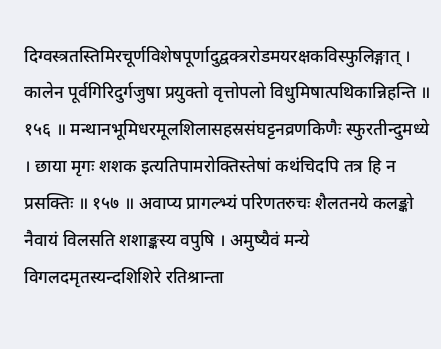दिग्वस्त्रतस्तिमिरचूर्णविशेषपूर्णादुद्वक्त्ररोडमयरक्षकविस्फुलिङ्गात् । कालेन पूर्वगिरिदुर्गजुषा प्रयुक्तो वृत्तोपलो विधुमिषात्पथिकान्निहन्ति ॥ १५६ ॥ मन्थानभूमिधरमूलशिलासहस्रसंघट्टनव्रणकिणैः स्फुरतीन्दुमध्ये । छाया मृगः शशक इत्यतिपामरोक्तिस्तेषां कथंचिदपि तत्र हि न प्रसक्तिः ॥ १५७ ॥ अवाप्य प्रागल्भ्यं परिणतरुचः शैलतनये कलङ्को नैवायं विलसति शशाङ्कस्य वपुषि । अमुष्यैवं मन्ये विगलदमृतस्यन्दशिशिरे रतिश्रान्ता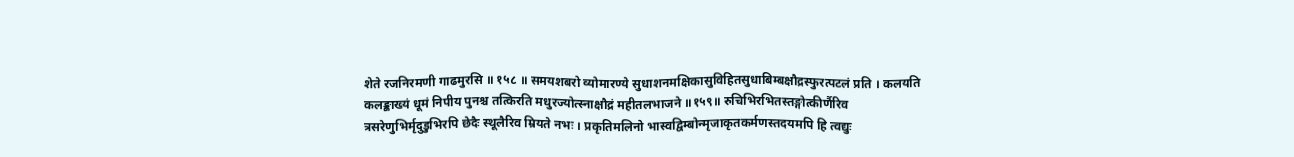शेते रजनिरमणी गाढमुरसि ॥ १५८ ॥ समयशबरो व्योमारण्ये सुधाशनमक्षिकासुविहितसुधाबिम्बक्षौद्रस्फुरत्पटलं प्रति । कलयति कलङ्काख्यं धूमं निपीय पुनश्च तत्किरति मधुरज्योत्स्नाक्षौद्रं महीतलभाजने ॥१५९॥ रुचिभिरभितस्तङ्गोत्कीर्णैरिव त्रसरेणुभिर्मृदुडुभिरपि छेदैः स्थूलैरिव म्रियते नभः । प्रकृतिमलिनो भास्वद्विम्बोन्मृजाकृतकर्मणस्तदयमपि हि त्वद्युः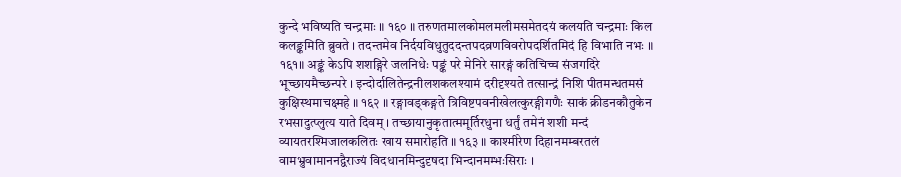कुन्दे भविष्यति चन्द्रमाः ॥ १६० ॥ तरुणतमालकोमलमलीमसमेतदयं कलयति चन्द्रमाः किल कलङ्कमिति ब्रुवते । तदन्तमेव निर्दयविधुतुददन्तपदव्रणविवरोपदर्शितमिदं हि विभाति नभः ॥ १६१॥ अङ्कं केऽपि शशङ्गिरे जलनिधेः पङ्कं परे मेनिरे सारङ्गं कतिचिच्च संजगदिरे भूच्छायमैच्छन्परे । इन्दोर्दालितेन्द्रनीलशकलश्यामं दरीदृश्यते तत्सान्द्रं निशि पीतमन्धतमसं कुक्षिस्थमाचक्ष्महे ॥ १६२ ॥ रङ्गावड्कङ्गते त्रिविष्टपवनीखेलत्कुरङ्गीगणैः साकं क्रीडनकौतुकेन रभसादुत्प्लुत्य याते दिवम् । तच्छायानुकृतात्ममूर्तिरधुना धर्तुं तमेनं शशी मन्दं व्यायतरश्मिजालकलितः खाय समारोहति ॥ १६३ ॥ काश्मीरेण दिहानमम्बरतलं वामभ्रुवामाननद्वैराज्यं विदधानमिन्दुदृषदा भिन्दानमम्भःसिराः ।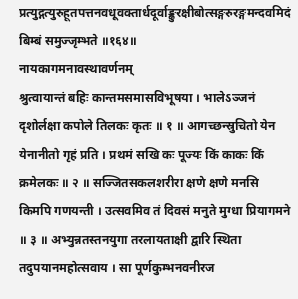प्रत्युद्गत्युरुहूतपत्तनवधूवक्तार्धदूर्वाङ्कुरक्षीबोत्सङ्गरुरङ्गमन्दवमिदं बिम्बं समुज्जृम्भते ॥१६४॥
नायकागमनावस्थावर्णनम्
श्रुत्वायान्तं बहिः कान्तमसमासविभूषया । भालेऽञ्जनं दृशोर्लक्षा कपोले तिलकः कृतः ॥ १ ॥ आगच्छन्स्रुचितो येन येनानीतो गृहं प्रति । प्रथमं सखि कः पूज्यः किं काकः किं क्रमेलकः ॥ २ ॥ सज्जितसकलशरीरा क्षणे क्षणे मनसि किमपि गणयन्ती । उत्सवमिव तं दिवसं मनुते मुग्धा प्रियागमने ॥ ३ ॥ अभ्युन्नतस्तनयुगा तरलायताक्षी द्वारि स्थिता तदुपयानमहोत्सवाय । सा पूर्णकुम्भनवनीरज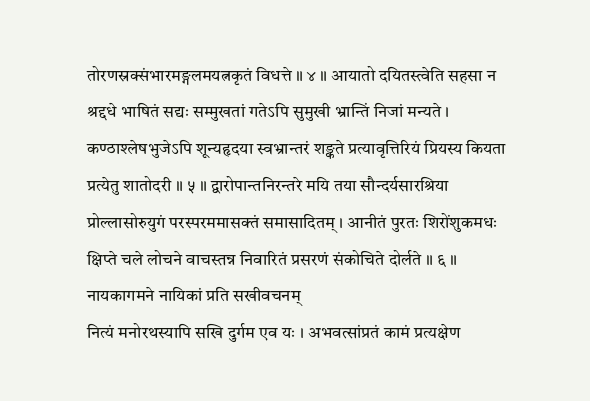तोरणस्रक्संभारमङ्गलमयत्नकृतं विधत्ते ॥ ४ ॥ आयातो दयितस्त्वेति सहसा न श्रद्दधे भाषितं सद्यः सम्मुखतां गतेऽपि सुमुखी भ्रान्तिं निजां मन्यते । कण्ठाश्लेषभुजेऽपि शून्यहृदया स्वभ्रान्तरं शङ्कते प्रत्यावृत्तिरियं प्रियस्य कियता प्रत्येतु शातोदरी ॥ ५ ॥ द्वारोपान्तनिरन्तरे मयि तया सौन्दर्यसारश्रिया प्रोल्लासोरुयुगं परस्परममासक्तं समासादितम् । आनीतं पुरतः शिरोंशुकमधः क्षिप्ते चले लोचने वाचस्तन्न निवारितं प्रसरणं संकोचिते दोर्लते ॥ ६ ॥
नायकागमने नायिकां प्रति सखीवचनम्
नित्यं मनोरथस्यापि सखि दुर्गम एव यः । अभवत्सांप्रतं कामं प्रत्यक्षेण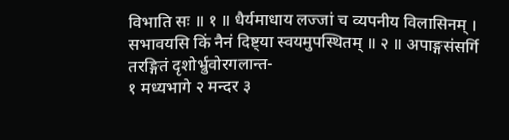विभाति सः ॥ १ ॥ धैर्यमाधाय लज्जां च व्यपनीय विलासिनम् । सभावयसि किं नैनं दिष्ट्या स्वयमुपस्थितम् ॥ २ ॥ अपाङ्गसंसर्गि तरङ्गितं दृशोर्भ्रुवोरगलान्त-
१ मध्यभागे २ मन्दर ३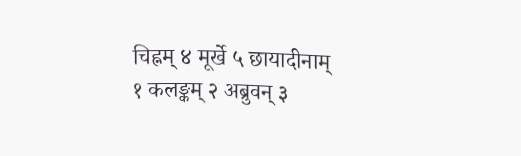चिह्नम् ४ मूर्खे ५ छायादीनाम्
१ कलङ्कम् २ अब्रुवन् ३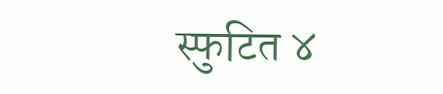स्फुटित ४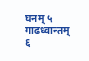घनम् ५ गाढध्वान्तम् ६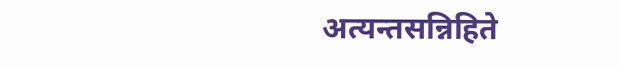अत्यन्तसन्निहिते